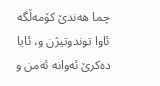چما هه‌ندێ كۆمه‌ڵگه‌ ئاوا توندوتيژن و، ئايا ده‌كرێ ئه‌وانه‌‌ ئه‌من و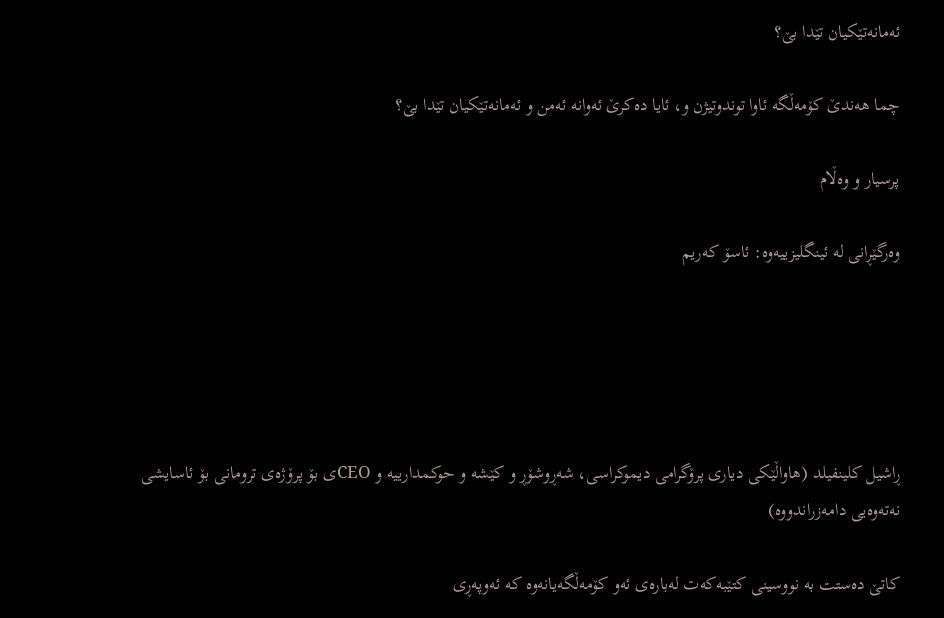ئه‌مانه‌تێكيان تێدا بێ؟

چما هه‌ندێ كۆمه‌ڵگه‌ ئاوا توندوتيژن و، ئايا ده‌كرێ ئه‌وانه‌‌ ئه‌من و ئه‌مانه‌تێكيان تێدا بێ؟

پرسيار و وه‌ڵام

وەرگێڕانی لە ئینگلیزییەوە: ئاسۆ کەریم





ڕاشيل كلينفيلد (هاواڵێكى ديارى پرۆگرامى ديموكراسى، شه‌ڕوشۆڕ و كێشه‌ و حوكمدارييه‌ و CEOى بۆ پرۆژه‌ى ترومانى بۆ ئاسايشى نه‌ته‌وه‌يى دامه‌زراندووه‌)

كاتێ ده‌ستت به‌ نووسينى كتێبه‌كه‌ت له‌باره‌ى ئه‌و كۆمه‌ڵگه‌يانه‌وه‌ كه‌‌ ئه‌وپه‌ڕى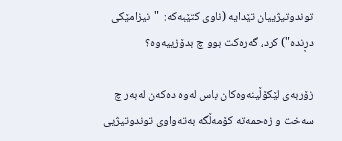توندوتيژييان تێدايه‌ (ناوى كتێبه‌كه‌:  "نيزامێكى دڕنده") كرد، گه‌ره‌كت بوو چ بدۆزیيه‌وه‌‌؟

زۆربه‌ى لێكۆڵينه‌وه‌كان باس له‌وه‌ ده‌كه‌ن له‌به‌ر چ سه‌خت و زه‌حمه‌ته‌ كۆمه‌ڵگه‌ به‌ته‌واوى توندوتيژیى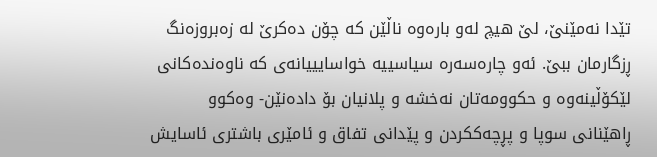تێدا نه‌مێنێ، لێ هيچ له‌و باره‌وه‌ ناڵێن كه‌ چۆن ده‌كرێ له‌ زه‌بروزه‌نگ ڕزگارمان ببێ. ئه‌و چاره‌سه‌ره‌ سياسييه‌ خواساييیانه‌ى كه‌ ناوه‌نده‌كانى لێكۆڵينه‌وه‌ و حكوومه‌تان نه‌خشه‌ و پلانيان بۆ داده‌نێن- وه‌كوو ڕاهێنانى سوپا و پڕچه‌ككردن و پێدانى تفاق و ئامێرى باشترى ئاسايش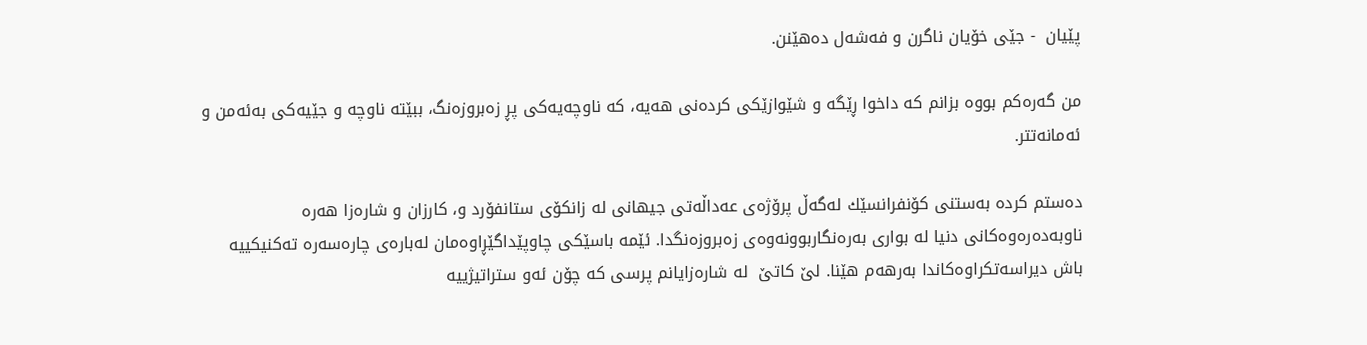پێيان  - جێى خۆيان ناگرن و فه‌شه‌ل ده‌هێنن.

من گه‌ره‌كم بووه‌ بزانم كه‌ داخوا ڕێگه‌ و شێوازێكى كرده‌نى هه‌يه،‌ كه‌ ناوچه‌يه‌كى پڕ زه‌بروزه‌نگ، ببێته‌ ناوچه‌ و جێيه‌كى به‌ئه‌من و ئه‌مانه‌تتر.

ده‌ستم كرده‌ به‌ستنى كۆنفرا‌نسێك له‌گه‌ڵ پرۆژه‌ى عه‌داڵه‌تى جيهانى له‌ زانكۆى ستانفۆرد و، كارزان و شاره‌زا هه‌ره‌ ناوبه‌ده‌ره‌وه‌كانى دنيا له‌ بوارى به‌ره‌نگاربوونه‌وه‌ى زه‌بروزه‌نگدا. ئێمه‌ باسێكى چاوپێداگێڕاوه‌مان له‌باره‌ى چاره‌سه‌ره‌ ته‌كنيكييه‌ باش ديراسه‌تكراوه‌كاندا به‌رهه‌م هێنا. لێ كاتێ  له‌ شاره‌زايانم پرسى كه‌ چۆن ئه‌و ستراتيژییه‌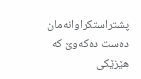پشتراستكراوانه‌مان ده‌ست ده‌كه‌وێ كه‌ هێزێكى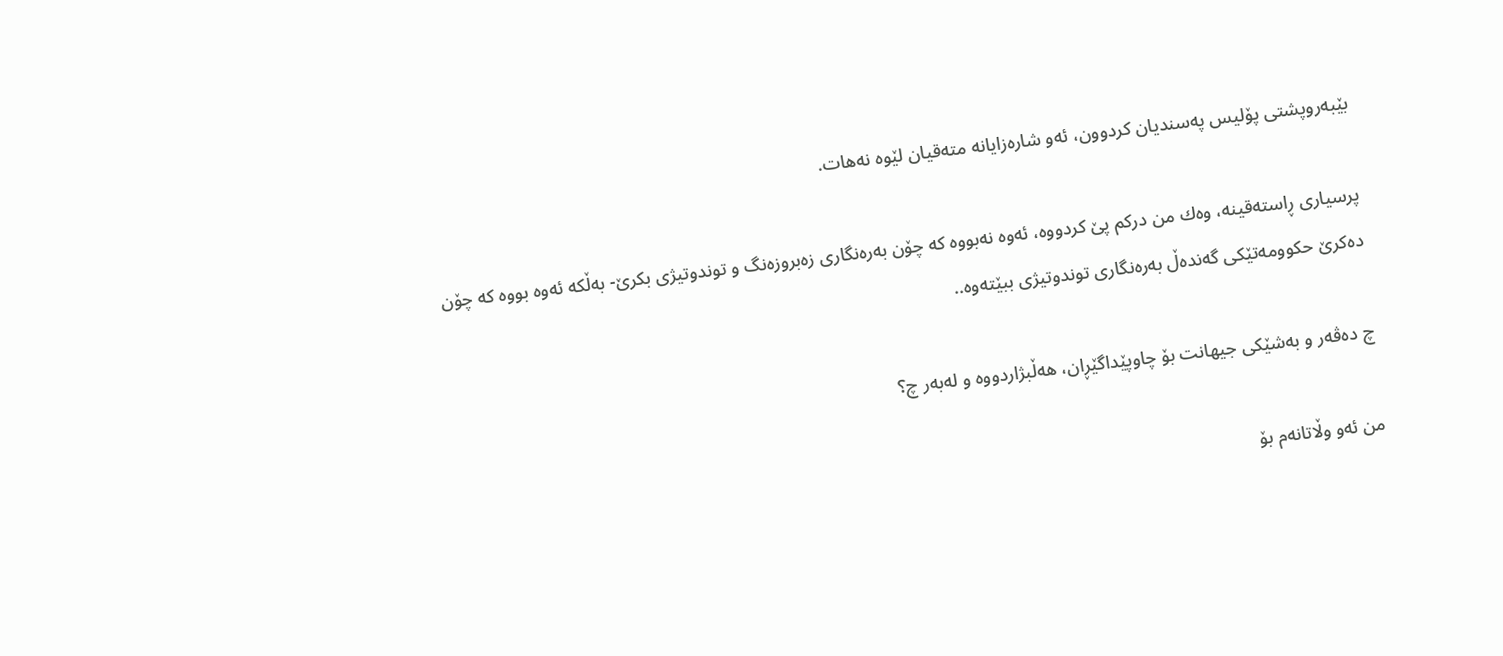بێبه‌روپشتى پۆليس په‌سنديان كردوون‌، ئه‌و شاره‌زايانه‌ مته‌قيان لێوه‌ نه‌هات.

پرسيارى ڕاسته‌قينه‌، وه‌ك من دركم پێ كردووه‌، ئه‌وه‌ نه‌بووه‌ كه‌ چۆن به‌ره‌نگارى زه‌بروزه‌نگ و توندوتيژى بكرێ- به‌ڵكه‌ ئه‌وه‌ بووه‌ كه‌ چۆن ده‌كرێ حكوومه‌تێكى گه‌نده‌ڵ به‌ره‌نگارى توندوتيژى ببێته‌وه‌..

چ ده‌ڤه‌ر و به‌شێكى جيهانت بۆ چاوپێداگێڕان، هه‌ڵبژاردووه‌ و له‌به‌ر چ؟

من ئه‌و وڵاتانه‌م بۆ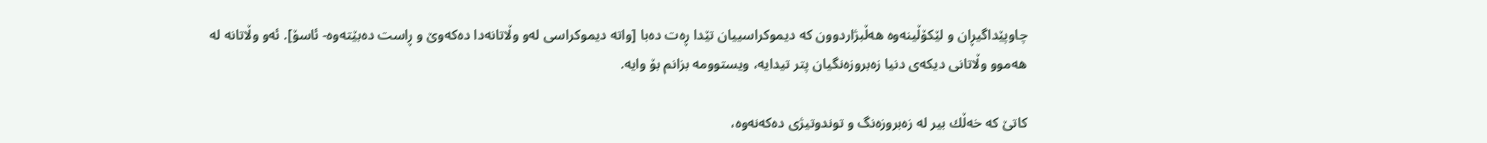چاوپێداگيڕان و لێكۆڵينه‌وه‌ هه‌ڵبژاردوون كه‌ ديموكراسييان تێدا ڕه‌ت ده‌با [واته‌ ديموكراسى له‌و وڵاتانه‌دا ده‌كه‌وێ و ڕاست ده‌بێته‌وه‌- ئاسۆ]. ئه‌و وڵاتانه‌ له‌ هه‌موو وڵاتانى ديكه‌ى دنيا زه‌بروزه‌نگيان پتر تيدايه‌، ويستوومه بزانم بۆ وايه‌.

كاتێ كه‌ خه‌ڵك بير له‌ زه‌بروزه‌نگ و توندوتيژى ده‌كه‌نه‌وه‌،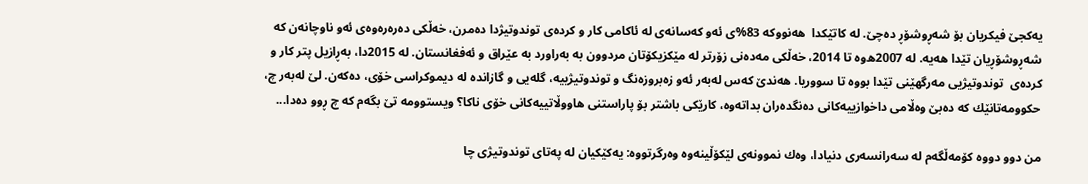يه‌كجێ فيكريان بۆ شه‌ڕوشۆڕ ده‌چێ. له‌ كاتێكدا  هه‌نووكه‌ 83%ى ئه‌و كه‌سانه‌ى له‌ ئاكامى كار و كرده‌ى توندوتيژدا ده‌مرن، خه‌ڵكى ده‌ره‌ره‌وه‌ى ئه‌و ناوچانه‌ن كه‌ شه‌ڕوشۆڕيان تێدا هه‌يه‌‌. له‌ 2007ه‌وه‌ تا 2014، خه‌ڵكى مه‌ده‌نى زۆرتر له‌ مێكزیكۆتان مردوون به‌ به‌راورد به‌ عێراق و ئه‌فغانستان. له‌ 2015دا، به‌ڕازيل پتر كار و كرده‌ى  توندوتيژیى مه‌رگهێنى تێدا بووه‌ تا سووريا. هه‌ندێ كه‌س له‌به‌ر ئه‌و زه‌بروزه‌نگ و توندوتيژييه‌، گله‌يى ‌و گازانده‌ له‌ ديموكراسى خۆى، ده‌كه‌ن. لێ له‌به‌ر چ، حكوومه‌تانێك كه‌ ده‌بێ‌ وه‌ڵامى داخوازييه‌كانى ده‌نگده‌ران بداته‌وه‌، كارێكى باشتر بۆ پاراستنى هاووڵاتييه‌كانى خۆى ناكا؟ ويستوومه‌ تێ بگه‌م كه‌ چ ڕوو ده‌دا...

من دوو دووه‌ كۆمه‌ڵگه‌م له‌ سه‌رانسه‌رى دنيادا، وه‌ك نموونه‌ى لێكۆڵينه‌وه‌ وه‌رگرتووه‌: يه‌كێكيان له‌ په‌تاى توندوتيژى چا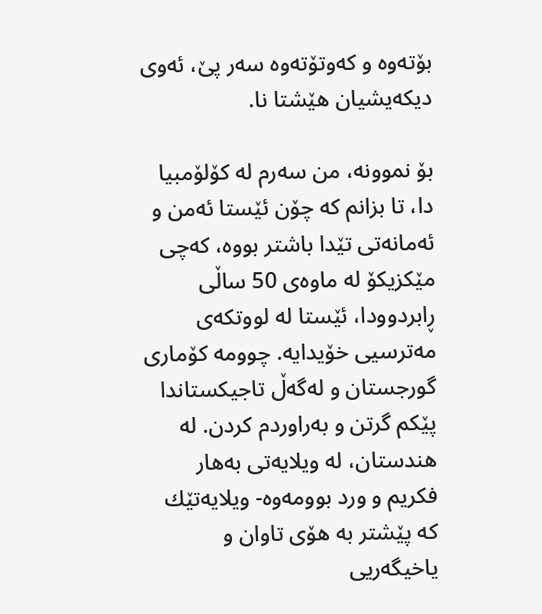بۆته‌وه‌ و كه‌وتۆته‌وه‌ سه‌ر پێ، ئه‌وى ديكه‌یشيان هێشتا نا.

بۆ نموونه‌، من سه‌رم له‌ كۆلۆمبيا دا، تا بزانم كه‌ چۆن ئێستا ئه‌من و ئه‌مانه‌تى تێدا باشتر بووه‌، كه‌چى مێكزیكۆ له‌ ماوه‌ى 50 ساڵى ڕابردوودا، ئێستا له‌ لووتكه‌ى مه‌ترسیى خۆیدايه‌. چوومه‌ كۆمارى گورجستان و له‌گه‌ڵ تاجيكستاندا پێكم گرتن و به‌راوردم كردن. له‌ هندستان، له‌ ويلايه‌تى به‌هار فكريم و ورد بوومه‌وه‌- ويلايه‌تێك كه‌ پێشتر به‌ هۆى تاوان و ياخيگه‌ريى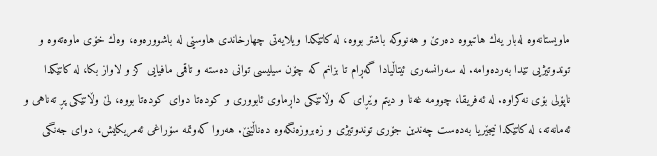ماويستانه‌وه‌ له‌بار يه‌ك هاتبووه‌ ده‌رێ و هه‌نووكه‌ باشتر بووه‌، له‌ كاتێكدا ويلايه‌تى چهارخاندى هاوسێى له‌ باشووره‌وه‌، وه‌ك خۆى ماوه‌ته‌وه‌ و توندوتيژیى تێدا به‌رده‌وامه‌. له‌ سه‌رانسه‌رى ئيتاڵيادا گه‌ڕام تا بزانم كه‌ چۆن سيليسى توانى ده‌سته‌ و تاقمى مافيايى كز و لاواز بكا، له‌ كاتێكدا ناپۆلى بۆى نه‌كراوه‌. له‌ ئه‌فريقا، چوو‌مه‌ غه‌نا و ديتم وێڕاى كه‌ وڵاتێكى داڕماوى ئابوورى و كوده‌تا دواى كوده‌تا بووه‌‌، لێ وڵاتێكى پڕ ته‌ناهى و ئه‌مانه‌ته‌، له‌ كاتێكدا نیجێريا به‌ده‌ست چه‌ندين جۆرى توندوتيژى و زه‌‌بروزه‌نگه‌وه‌ ده‌ناڵێنێ. هه‌روا كه‌وتمه‌ سۆراغى ئه‌مريكایش، دواى جه‌نگى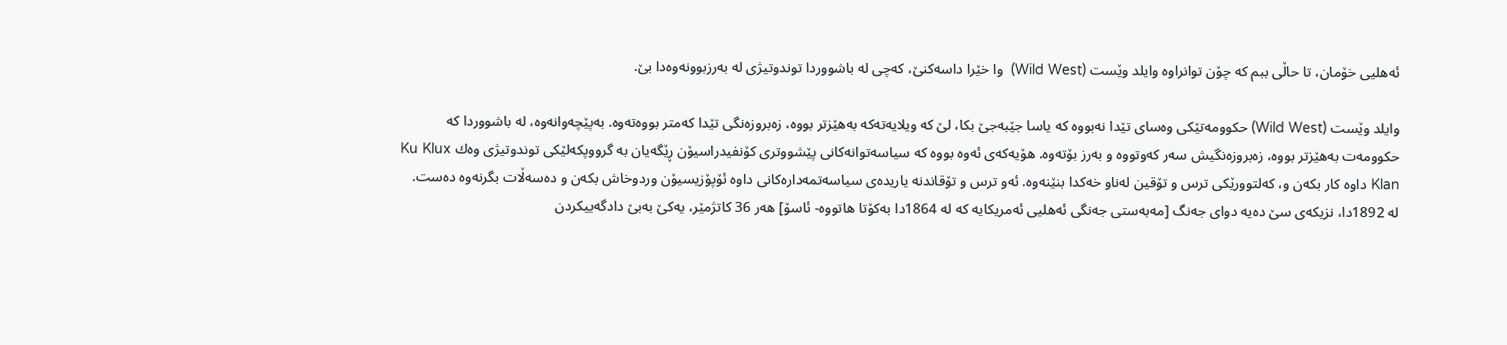ئه‌هليى خۆمان،‌ تا حاڵى ببم كه‌ چۆن توانراوه‌ وايلد وێست (Wild West)  وا خێرا داسه‌كنێ‌، كه‌چى له‌ باشووردا توندوتيژى له‌ به‌رزبوونه‌وه‌دا بێ‌.

وايلد وێست (Wild West) حكوومه‌تێكى وه‌ساى تێدا نه‌بووه‌ كه‌ یاسا جێبه‌جێ بكا، لێ كه‌ ويلايه‌ته‌كه‌ به‌هێزتر بووه‌، زه‌بروزه‌نگى تێدا كه‌متر بووه‌ته‌وه‌‌. به‌پێچه‌وانه‌وه‌، له‌ باشووردا كه‌ حكوومه‌ت به‌هێزتر بووه‌، زه‌بروزه‌نگيش سه‌ر كه‌وتووه ‌و به‌رز بۆته‌وه‌. هۆيه‌كه‌ى ئه‌وه‌ بووه‌ كه ‌سياسه‌توانه‌كانى پێشووترى كۆنفيدراسيۆن ڕێگه‌يان به‌ گرووپكه‌لێكى توندوتيژى وه‌ك Ku Klux Klan داوه‌ كار بكه‌ن و، كه‌لتوورێكى ترس و تۆقين له‌ناو خه‌كدا بنێنه‌وه‌. ئه‌و ترس و تۆقاندنه‌‌ ياريده‌ى سياسه‌تمەداره‌كانى داوه‌ ئۆپۆزيسيۆن وردوخاش بكه‌ن و ده‌سه‌ڵات بگرنه‌وه‌ ده‌ست. له‌ 1892دا، نزيكه‌ى سێ ده‌يه‌ دواى جه‌نگ [مه‌به‌ستى جه‌نگى ئه‌هليى ئه‌مريكايه‌ كه‌ له‌ 1864دا به‌كۆتا هاتووه‌- ئاسۆ] هه‌ر 36 كاتژمێر، يه‌كێ به‌بێ دادگه‌ييكردن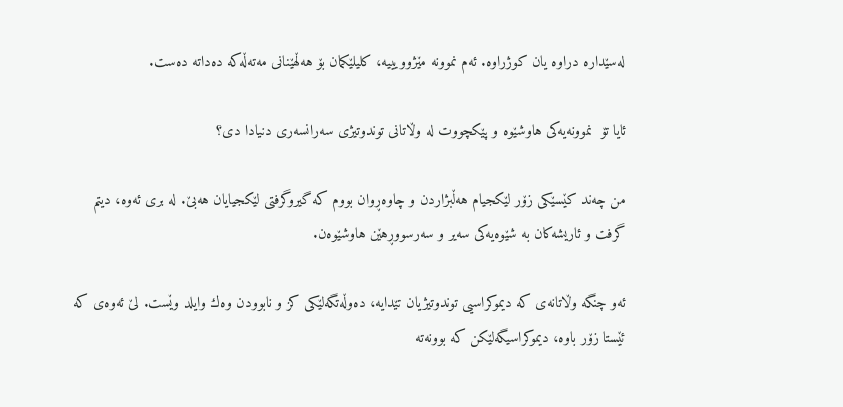له‌سێداره‌ دراوه‌‌ يان كوژراوه‌. ئه‌م نموونه‌ مێژووييیه‌، كليلێكمان بۆ هه‌ڵهێنانى مه‌ته‌ڵه‌كه‌ ده‌داته‌ ده‌ست.

ئايا تۆ  نموونه‌يه‌كى هاوشێوه و پێكچووت‌ له‌ وڵاتانى توندوتيژى سه‌رانسه‌رى دنيادا دى‌؟

من چه‌ند كێسێكى زۆر لێكجيام هه‌ڵبژاردن و چاوه‌ڕوان بووم كه‌ گيروگرفتى لێكجيايان هه‌بێ. له ‌برى ئه‌وه‌، ديتم گرفت و ئاريشه‌كان به ‌شێوه‌يه‌كى سه‌ير و سه‌رسووڕهێن هاوشێوه‌ن.

ئه‌و‌ چنگه‌ وڵاتانه‌ى كه‌ ديموكراسيى توندوتيژيان تێدايه‌، ده‌وڵه‌تگه‌لێكى كز و نابوودن وه‌ك وايلد وێست. لێ ئه‌وه‌ى كه‌ ئێستا زۆر باوه‌، ديموكراسيگه‌لێكن كه‌ بوونه‌ته‌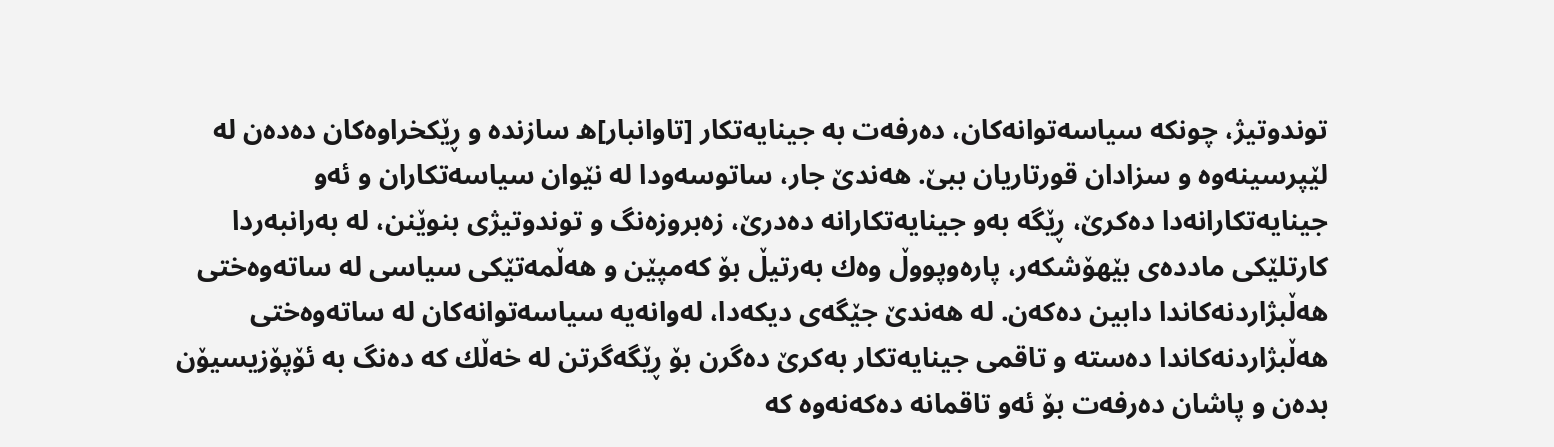توندوتيژ، چونكه‌ سياسه‌توانه‌كان، ده‌رفه‌ت به‌ جينايه‌تكار [تاوانبار]ه‌ سازنده ‌و ڕێكخراوه‌كان ده‌ده‌ن‌ له‌ لێپرسينه‌وه‌ و سزادان قورتاريان ببێ. هه‌ندێ جار، ساتوسه‌ودا له ‌نێوان سياسه‌تكاران و ئه‌و جينايه‌تكارانه‌دا ده‌كرێ، ڕێگه‌ به‌و جينايه‌تكارانه‌ ده‌درێ، زه‌بروزه‌نگ و توندوتيژى بنوێنن، له ‌به‌رانبه‌ردا كارتلێكى مادده‌ى بێهۆشكه‌ر، پاره‌وپووڵ وه‌ك به‌رتيڵ بۆ‌ كه‌مپێن و هه‌ڵمه‌تێكى سياسى له‌ ساته‌وه‌ختى هه‌ڵبژاردنه‌كاندا دابين ده‌كه‌ن. له‌ هه‌ندێ جێگه‌ى ديكه‌دا، له‌وانه‌يه‌ سياسه‌توانه‌كان له‌ ساته‌وه‌ختى هه‌ڵبژاردنه‌كاندا ده‌سته‌ و تاقمى جينايه‌تكار به‌كرێ ده‌گرن بۆ ڕێگه‌گرتن له‌ خه‌ڵك كه‌ ده‌نگ به‌ ئۆپۆزيسيۆن بده‌ن و پاشان ده‌رفه‌ت بۆ ئه‌و تاقمانه‌ ده‌كه‌نه‌وه‌ كه‌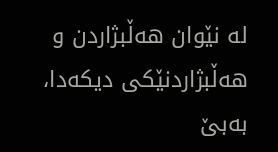له ‌نێوان هه‌ڵبژاردن و هه‌ڵبژاردنێكى ديكه‌دا، به‌بێ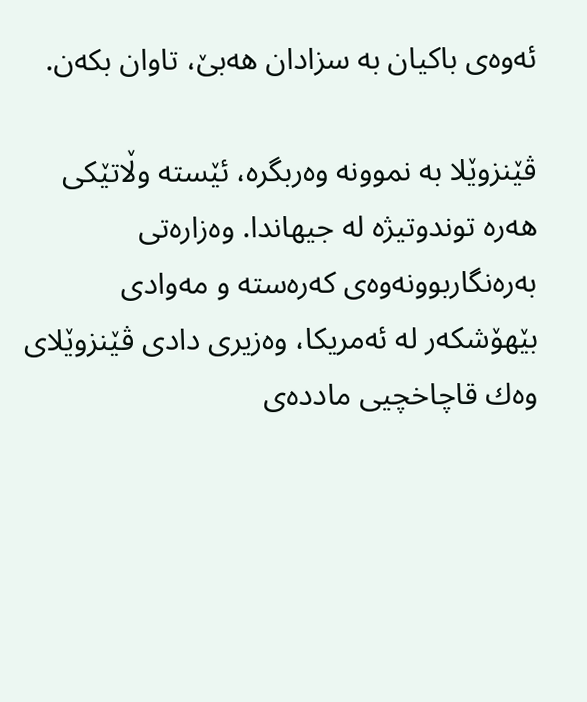ئه‌وه‌ى باكيان به‌ سزادان هه‌بێ، تاوان بكه‌ن.

ڤێنزوێلا به‌ نموونه‌ وه‌ربگره‌، ئێسته‌ وڵاتێكى هه‌ره‌ توندوتيژه‌ له‌ جيهاندا. وه‌زاره‌تى به‌ره‌نگاربوونه‌وه‌ى كه‌ره‌سته‌ و مه‌وادى بێهۆشكه‌ر له‌ ئه‌مريكا، وه‌زيرى دادى ڤێنزوێلاى وه‌ك قاچاخچیى مادده‌ى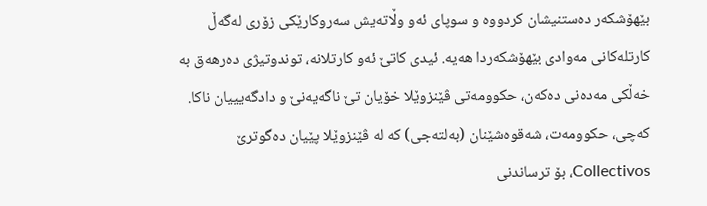بێهۆشكه‌ر ده‌ستنيشان كردووه‌ ‌و سوپاى ئه‌و وڵاته‌یش سه‌روكارێكى زۆرى له‌گه‌ڵ كارتله‌كانى مه‌وادى بێهۆشكه‌ردا هه‌يه‌‌. ئيدى كاتێ ئه‌و كارتلانه‌، توندوتيژى ده‌رهه‌ق به‌ خه‌ڵكى مه‌ده‌نى ده‌كه‌ن، حكوومه‌تى ڤێنزوێلا خۆيان تێ ناگه‌يه‌نێ و دادگه‌یييان ناكا. كه‌چى، حكوومه‌ت، شه‌قوه‌شێنان (به‌لته‌جى) كه‌ له‌ ڤێنزوێلا پێيان ده‌گوترێ Collectivos، بۆ ترساندنى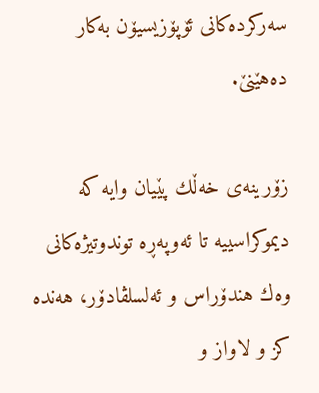سه‌ركرده‌كانى ئۆپۆزيسيۆن به‌كار ده‌هێنێ.

زۆرينه‌ى خه‌ڵك پێيان وايه‌ كه‌ ديموكراسيیه‌ تا ئه‌وپه‌ڕه‌ توندوتيژه‌كانى وه‌ك هندۆراس و ئه‌لسلڤادۆر، هه‌نده‌ كز و لاواز و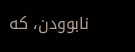نابوودن، كه‌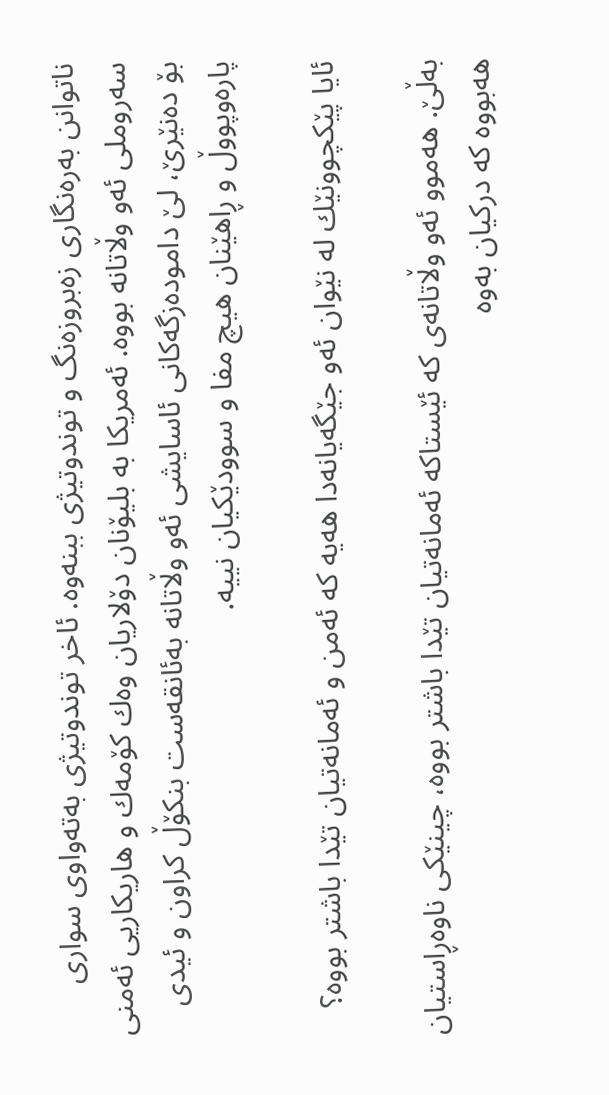ناتوانن به‌ره‌نگارى‌ زه‌بروزه‌نگ و توندوتيژى ببنه‌وه‌. ئاخر توندوتيژى به‌ته‌واوى سوارى سه‌روملى ئه‌و وڵاتانه‌ بووه‌. ئه‌مريكا به‌ بليۆنان دۆلاريان وه‌ك كۆمه‌ك و هاريكاريى ئه‌منى بۆ ده‌نێرێ، لێ داموده‌زگه‌كانى ئاسايشى ئه‌و وڵاتانه‌ به‌ئانقه‌ست بنكۆڵ كراون و ئيدى پاره‌وپووڵ و ڕاهێنان هيچ مفا و سوودێكيان نييه‌.

ئايا پێكچوونێك له ‌نێوان ئه‌و جێگه‌يانه‌دا هه‌يه‌ كه‌ ئه‌من و ئه‌مانه‌تيان تێدا باشتر بووه‌؟

به‌ڵێ. هه‌موو ئه‌و وڵاتانه‌ى كه‌ ئێستاكه‌ ئه‌مانه‌تيان تێدا باشتر بووه‌، چينێكى ناوه‌ڕاستيان هه‌بووه‌‌ كه‌ دركيان به‌وه‌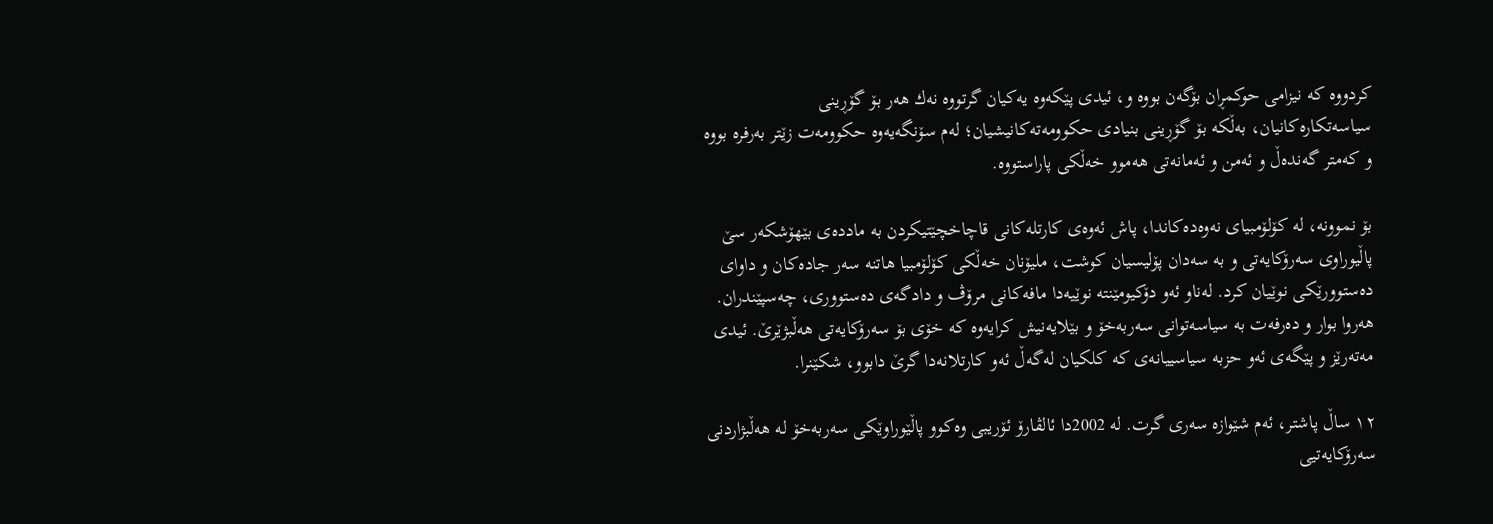كردووه‌ كه‌ نيزامى حوكمڕان بۆگه‌ن بووه‌ و، ئيدى پێكه‌وه‌ يه‌كيان گرتووه‌ نه‌ك هه‌ر بۆ گۆڕينى سياسه‌تكاره‌كانيان، به‌ڵكه‌ بۆ گۆڕينى بنيادى حكوومه‌ته‌كانيشيان؛ له‌م سۆنگه‌يه‌وه‌ حكوومه‌ت زێتر به‌رفره‌ بووه‌ و كه‌متر گه‌نده‌ڵ و ئه‌من و ئه‌مانه‌تى هه‌موو خه‌ڵكى پاراستووه‌.

بۆ نموونه‌، له‌ كۆلۆمبياى نه‌وه‌ده‌كاندا، پاش ئه‌وه‌ى كارتله‌كانى قاچاخچێتيكردن به‌ مادده‌ى بێهۆشكه‌ر سێ پاڵيوراوى سه‌رۆكايه‌تى و به ‌سه‌دان پۆليسيان كوشت، مليۆنان خه‌ڵكى كۆلۆمبيا هاتنه‌ سه‌ر جاده‌كان و داواى ده‌ستوورێكى نوێيان كرد. له‌ناو ئه‌و دۆكيومێنته‌ نوێيه‌دا مافه‌كانى مرۆڤ و دادگه‌ى ده‌ستوورى، چه‌سپێندران. هه‌روا بوار و ده‌رفه‌ت به‌ سياسه‌توانى سه‌ربه‌خۆ و بێلايه‌نيش كرايه‌وه‌ كه‌ خۆى بۆ سه‌رۆكايه‌تى هه‌ڵبژێرێ. ئيدى مه‌ته‌رێز و پێگه‌ى ئه‌و حزبه‌ سياسييانه‌ى كه‌ كلكيان له‌گه‌ڵ ئه‌و كارتلانه‌دا گرێ دابوو، شكێنرا.

١٢ ساڵ پاشتر، ئه‌م شێوازه‌ سه‌رى گرت. له‌ 2002دا ئالڤارۆ ئۆريبى وه‌كوو پاڵێوراوێكى سه‌ربه‌خۆ له‌ هه‌ڵبژاردنى سه‌رۆكايه‌تيى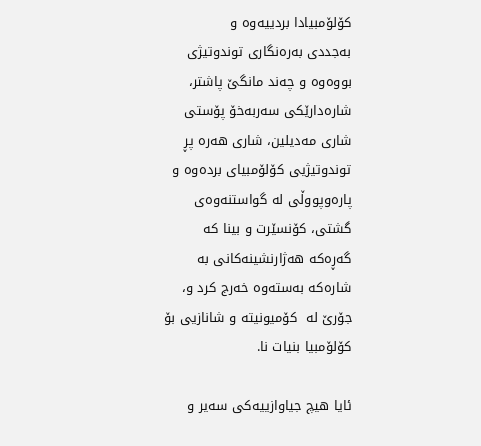كۆلۆمبيادا برديیه‌وه‌ و به‌جددى ‌به‌ره‌نگار‌ى توندوتيژى بووه‌وه‌ و چه‌ند مانگێ پاشتر، شاره‌دارێكى سه‌ربه‌خۆ پۆستى شارى مه‌ديلين، شارى‌ هه‌ره‌ پڕ توندوتيژيى كۆلۆمبياى برده‌وه‌ و پاره‌وپووڵى له‌ گواستنه‌وه‌ى گشتى، كۆنسێرت و بينا كه‌ گه‌ڕه‌كه‌ هه‌ژارنشينه‌كانى به‌ شاره‌كه‌ به‌سته‌وه خه‌رج كرد ‌و،  جۆرێ له‌  كۆميونيته ‌و شانازیى بۆ كۆلۆمبيا بنيات نا.

ئايا هيچ جياوازييه‌كى سه‌ير و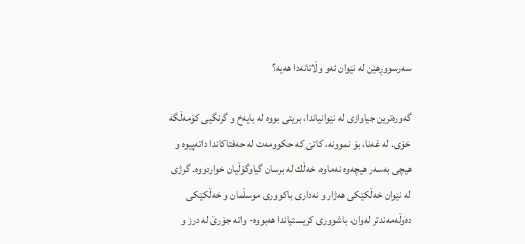سه‌رسووڕهێن له ‌نێوان ئه‌و وڵاتانه‌دا هه‌يه‌؟

گه‌وره‌ترين جياوازى له ‌نێوانياندا، بريتى بووه‌ له‌ بايه‌خ و گرنگيى كۆمه‌ڵگه‌ خۆى. له‌ غه‌نا، بۆ نموونه‌، كاتێ كه‌ حكوومه‌ت له‌ حه‌فتاكاندا داته‌پيوه و هيچى به‌سه‌ر هيچه‌وه‌ نه‌ماوه‌‌، خه‌ڵك له‌ برسان گياوگۆڵيان خواردووه‌. گرژى له ‌نێوان خه‌ڵكێكى هه‌ژار و نه‌دارى باكوورى موسڵمان و خه‌ڵكێكى ده‌وڵه‌مه‌ندتر له‌وان، باشوورى كريستياندا هه‌بووه‌- واته‌ جۆرێ له‌ درز و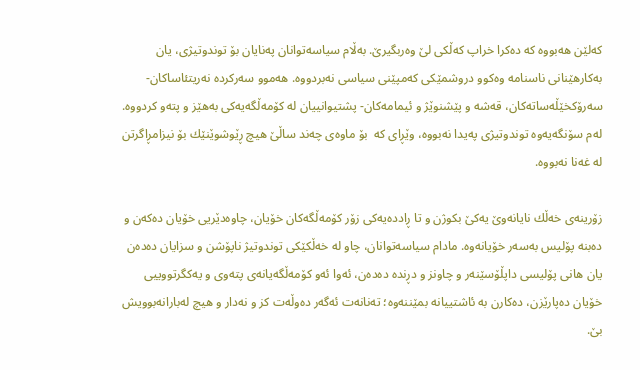كه‌لێن هه‌بووه‌ كه‌ ده‌كرا خراپ كه‌ڵكى لێ وه‌ربگيرێ. به‌ڵام سياسه‌توانان په‌نايان بۆ توندوتيژى، يان به‌كارهێنانى ناسنامه‌ وه‌كوو دروشمێكى كه‌مپێنى سياسى نه‌بردووه‌. هه‌موو سه‌ركرده‌ نه‌ريتئاساكان- سه‌رۆكخێڵه‌ساته‌كان، قه‌شه ‌و پێشنوێژ و ئيمامه‌كان- پشتيوانييان له‌ كۆمه‌ڵگه‌يه‌كى به‌هێز و پته‌و كردووه‌. له‌م سۆنگه‌يه‌وه‌ توندوتيژى په‌يدا نه‌بووه‌، وێڕاى كه‌  بۆ ماوه‌ى چه‌ند ساڵێ هيچ ڕێوشوێنێك بۆ نيزامڕاگرتن له‌ غه‌نا نه‌بووه‌.

زۆرينه‌ى خه‌ڵك نايانه‌وێ يه‌كێ بكوژن و تا ڕادده‌يه‌كى زۆر كۆمه‌ڵگه‌كان خۆيان، چاوه‌دێریى خۆيان ده‌كه‌ن و ده‌بنه‌ پۆليس به‌سه‌ر خۆيانه‌وه‌. مادام سياسه‌توانان، چاو له‌ خه‌ڵكێكى توندوتيژ ناپۆشن و سزايان ده‌ده‌ن يان هانى پۆليسى داپڵۆسێنه‌ر و چاونز و دڕنده‌ ده‌ده‌ن، ئه‌وا ئه‌و كۆمه‌ڵگه‌يانه‌ى پته‌وى و يه‌كگرتوويیى خۆيان ده‌پارێزن، ده‌كارن به‌ ئاشتييانه‌ بمێننه‌وه‌؛ ته‌نانه‌ت ئه‌گه‌ر ده‌وڵه‌ت كز و نه‌دار و هيچ له‌بارانه‌بوویش بێ.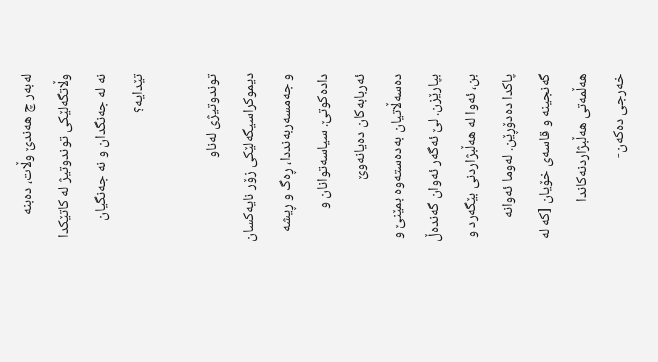له‌به‌ر چ هه‌ندێ وڵات، ده‌بنه‌ وڵاتگه‌لێكى توندوتيژ له‌ كاتێكدا نه‌ له‌ جه‌نگدان و نه‌ جه‌نگيان تێدايه‌؟

توندوتيژى له‌ناو ديموكراسيگه‌لێكى زۆر نايه‌كسان و جه‌مسه‌ربه‌نددا، ڕه‌گ و ڕيشه‌ داده‌كوتێ. سياسه‌توانان و ئه‌ربابه‌كان ده‌يانه‌وێ ده‌سه‌ڵاتيان به‌ده‌سته‌وه‌ بمێنێ و بپارێزن. لێ ئه‌گه‌ر ئه‌وان گه‌نده‌ڵ بن، ئه‌وا له‌ هه‌ڵبژاردنى بێگه‌رد و پاكدا ده‌دۆڕێن‌. له‌وما ئه‌وانه‌ گه‌نجينه‌ و قاسه‌ى خۆيان [كه‌ له هه‌ڵمه‌تى هه‌ڵبژاردنه‌كاندا خه‌رجى ده‌كه‌ن-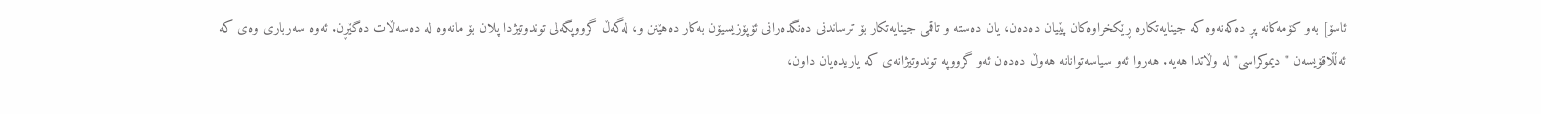ئاسۆ] به‌و كۆمه‌كانه‌ پڕ ده‌كه‌نه‌وه‌ كه‌ جينايه‌تكاره‌ ڕێكخراوه‌كان پێيان ده‌ده‌ن، يان ده‌سته‌ و تاقمى جينايه‌تكار بۆ ترساندنى ده‌نگده‌رانى ئۆپۆزيسيۆن به‌كار ده‌هێنن و، له‌گه‌ڵ گرووپگه‌لى توندوتيژدا پلان بۆ مانه‌وه‌ له‌ ده‌سه‌ڵات ده‌گێڕن. ئه‌وه‌ سه‌ربارى وه‌ى كه‌ ئه‌ڵڵاقۆيسه‌ن "ديموكراسى" له‌ وڵاتدا هه‌يه‌. هه‌روا ئه‌و سياسه‌توانانه‌ هه‌وڵ ده‌ده‌ن ئه‌و گرووپه‌ توندوتيژانه‌ى كه‌ ياريده‌يان داون،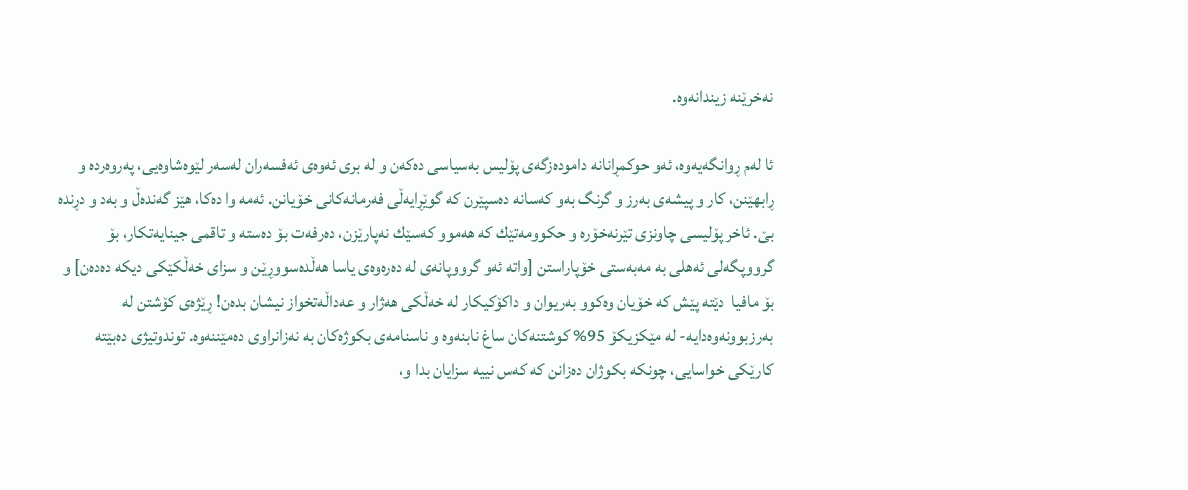نه‌خرێنه‌ زيندانه‌وه‌.

ئا له‌م ڕوانگه‌يه‌وه‌، ئه‌و حوكمڕانانه‌ داموده‌زگه‌ى پۆليس به‌سياسى ده‌كه‌ن و له ‌برى ئه‌وه‌ى ئه‌فسه‌ران له‌سه‌ر لێوه‌شاوه‌يى، په‌روه‌رده‌ و ڕابهێنن، كار و پيشه‌ى به‌رز و گرنگ به‌و كه‌سانه‌ ده‌سپێرن كه‌ گوێڕايه‌ڵى فه‌رمانه‌كانى خۆيانن. ئه‌مه‌ وا ده‌كا، هێز گه‌نده‌ڵ و به‌د و دڕنده‌ بێ. ئاخر پۆليسى چاونزى تێرنه‌خۆره‌ و حكوومه‌تێك كه‌ هه‌موو كه‌سێك نه‌پارێزن، ده‌رفه‌ت بۆ ده‌سته ‌و تاقمى جينايه‌تكار، بۆ گرووپگه‌لى ئه‌هلى به‌ مه‌به‌ستى خۆپاراستن [واته‌ ئه‌و گرووپانه‌ى له‌ ده‌ره‌وه‌ى یاسا هه‌ڵده‌سووڕێن و سزاى خه‌ڵكێكى ديكه‌ ده‌ده‌ن] و بۆ مافيا  دێته ‌پێش كه‌ خۆيان وه‌كوو به‌ريوان و داكۆكيكار له‌ خه‌ڵكى هه‌ژار و عه‌داڵه‌تخواز نيشان بده‌ن! ڕێژه‌ى كۆشتن له‌ به‌رزبوونه‌وه‌دايه‌‌- له‌ مێكزیكۆ 95% كوشتنه‌كان ساغ نابنه‌وه‌ و ناسنامه‌ى بكوژه‌كان به‌ نه‌زانراوى ده‌مێننه‌وه‌. توندوتيژى ده‌بێته‌ كارێكى خواسايى، چونكه‌ بكوژان ده‌زانن كه‌ كه‌س نييه‌ سزايان بدا و،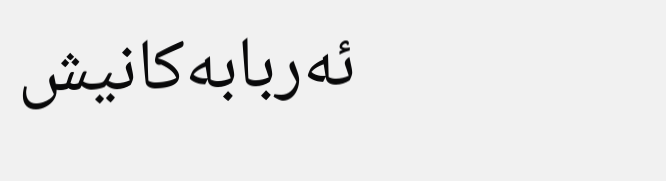ئه‌ربابه‌كانيش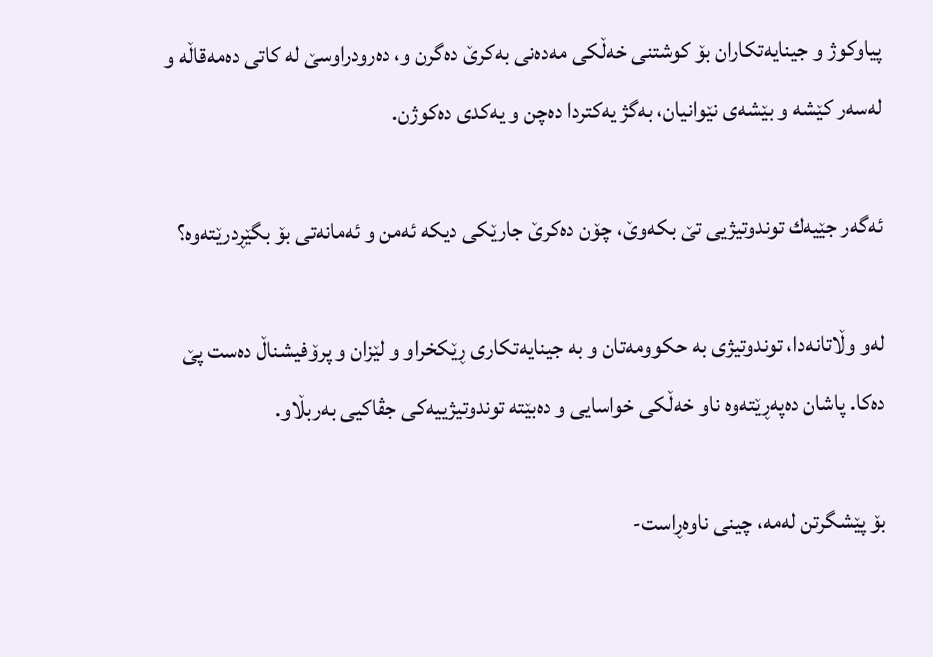پياوكوژ و جينايه‌تكاران بۆ كوشتنى خه‌ڵكى مه‌ده‌نى به‌كرێ ده‌گرن و، ده‌رودراوسێ له‌ كاتى ده‌مه‌قاڵه‌ و له‌سه‌ر كێشه‌ و بێشه‌ى نێوانيان، به‌گژ يه‌كتردا ده‌چن و يه‌كدى ده‌كوژن.

ئه‌گه‌ر جێيه‌ك توندوتيژیى تێ بكه‌وێ، چۆن ده‌كرێ جارێكى ديكه‌ ئه‌من و ئه‌مانه‌تى بۆ بگێڕدرێته‌وه؟‌

له‌و وڵاتانه‌دا، توندوتيژى به‌ حكوومه‌تان و به‌ جينايه‌تكارى ڕێكخراو و لێزان و پرۆفيشناڵ ده‌ست پێ ده‌كا. پاشان ده‌په‌ڕێته‌وه‌ ناو خه‌ڵكى خواسايى و ده‌بێته‌ توندوتيژييه‌كى جڤاكيى به‌ربڵاو.

بۆ پێشگرتن له‌مه‌‌، چينى ناوه‌ڕاست-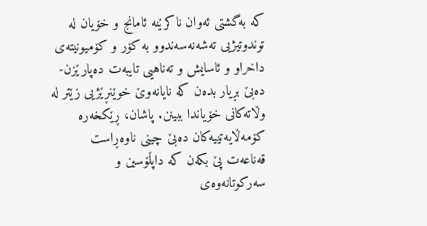كه‌ به‌گشتى ئه‌وان ناكرێنه‌ ئامانج و خۆيان له‌ توندوتيژيى ته‌شه‌نه‌سه‌ندوو به‌ كۆر و كۆميونيته‌ى داخراو و ئاسايش و ته‌ناهيى تايبه‌ت ده‌پارێزن- ده‌بێ بڕيار بده‌ن كه‌ نايانه‌وێ خوێنڕێژيى زێتر له وڵاته‌كانى خۆياندا ببينن. پاشان، ڕێكخه‌ره‌ كۆمه‌ڵايه‌تييه‌كان ده‌بێ چينى ناوه‌ڕاست قه‌ناعه‌ت پێ بكه‌ن كه‌ داپڵۆسين و سه‌ركوتانه‌وه‌ى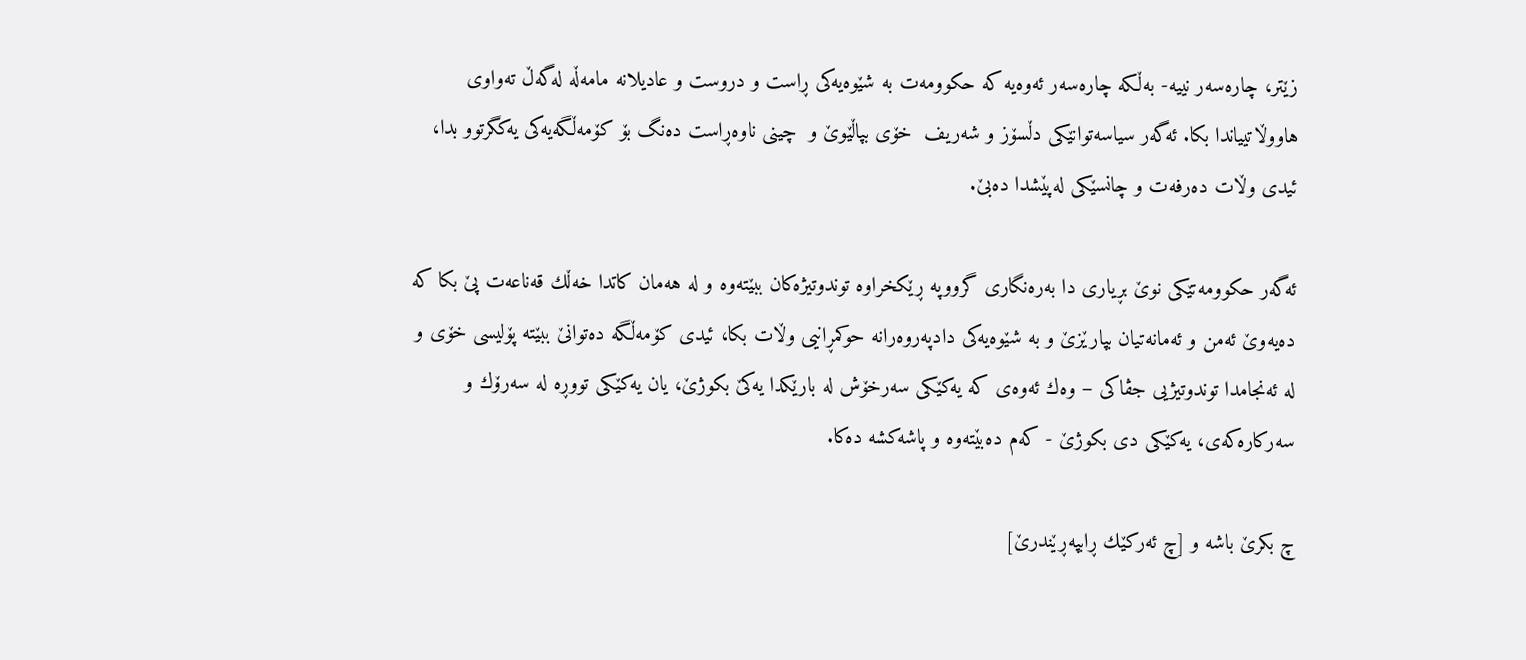زێتر‌، چاره‌سه‌ر نييه‌- به‌ڵكه‌ چاره‌سه‌ر ئه‌وه‌يه‌‌ كه‌ حكوومه‌ت به ‌شێوه‌يه‌كى ڕاست و دروست و عاديلانه‌ مامه‌ڵه‌ له‌گه‌ڵ ته‌واوى هاووڵاتيياندا بكا. ئه‌گه‌ر سياسه‌توانێكى دڵسۆز و شه‌ريف  خۆى بپاڵێوێ و  چينى ناوه‌ڕاست ده‌نگ بۆ كۆمه‌ڵگه‌يه‌كى يه‌كگرتوو بدا، ئيدى وڵات ده‌رفه‌ت و چانسێكى له‌پێشدا ده‌بێ.

ئه‌گه‌ر حكوومه‌تێكى نوێ بڕيارى دا به‌ره‌نگارى گرووپه‌‌ ڕێكخراوه‌ توندوتيژه‌كان ببێته‌وه‌ و له‌ هه‌مان كاتدا خه‌ڵك قه‌ناعه‌ت پێ بكا كه‌ ده‌يه‌وێ ئه‌من و ئه‌مانه‌تيان بپارێزێ و به ‌شێوه‌يه‌كى دادپه‌روه‌رانه‌ حوكمڕانيى وڵات بكا، ئيدى كۆمه‌ڵگه‌ ده‌توانێ ببێته‌ پۆليسى خۆى و له ‌ئه‌نجامدا توندوتيژيى جڤاكى – وه‌ك ئه‌وه‌ى كه‌ يه‌كێكى سه‌رخۆش له‌ بارێكدا يه‌كێ بكوژێ، يان يه‌كێكى تووڕه‌ له‌ سه‌رۆك و سه‌ركاره‌كه‌ى، يه‌كێكى دى بكوژێ - كه‌م ده‌بێته‌وه‌ و پاشه‌كشه‌ ده‌كا.

چ بكرێ باشه و‌ [چ ئه‌ركێك ڕابپه‌ڕێندرێ]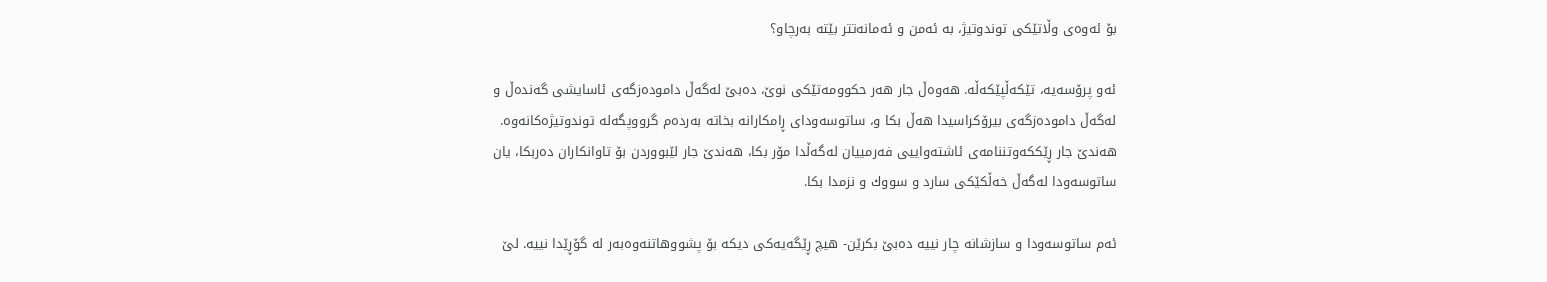بۆ ئه‌وه‌ى وڵاتێكى توندوتيژ، به‌ ئه‌من و ئه‌مانه‌تتر بێته‌ به‌رچاو؟

ئه‌و پرۆسه‌يه‌، تێكه‌ڵپێكه‌ڵه‌. هه‌وه‌ڵ جار هه‌ر حكوومه‌تێكى نوێ، ده‌بێ له‌گه‌ڵ داموده‌زگه‌ى ئاسايشى گه‌نده‌ڵ و له‌گه‌ڵ داموده‌زگه‌ى بيرۆكراسيدا هه‌ڵ بكا و، ساتوسه‌وداى ڕامكارانه‌ بخاته‌ به‌رده‌م گرووپگه‌له‌ توندوتيژه‌كانه‌وه‌. هه‌ندێ جار ڕێككه‌وتننامه‌ى ئاشته‌وايیى فه‌رمييان له‌گه‌ڵدا مۆر بكا، هه‌ندێ جار لێبووردن بۆ تاوانكاران ده‌ربكا، يان ساتو‌سه‌ودا له‌گه‌ڵ خه‌ڵكێكى سارد و سووك و نزمدا بكا.

ئه‌م ساتوسه‌ودا و سازشانه‌ چار نييه‌ ده‌بێ بكرێن- هيچ ڕێگه‌يه‌كى ديكه‌ بۆ پشووهاتنه‌وه‌به‌ر له‌ گۆڕێدا نييه‌. لێ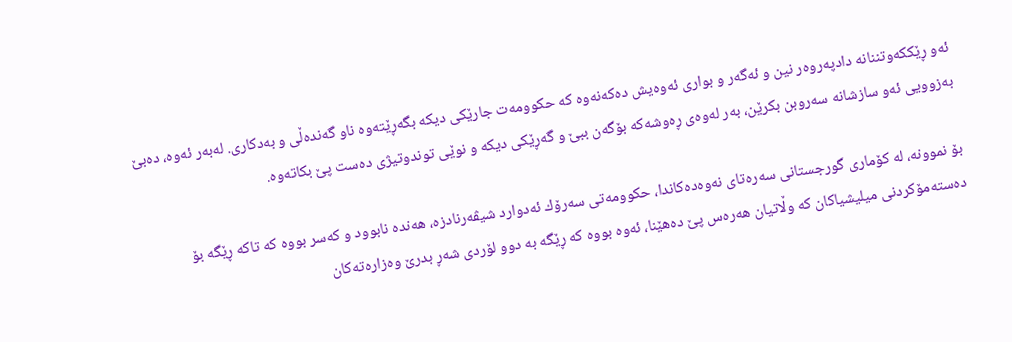ئه‌و ڕێككه‌وتننانه‌ دادپه‌روه‌ر نين و ئه‌گه‌ر و بوارى ئه‌وه‌یش ده‌كه‌نه‌وه‌ كه‌ حكوومه‌ت جارێكى ديكه‌ بگه‌ڕێته‌وه‌ ناو گه‌نده‌ڵى و به‌دكارى. له‌به‌ر ئه‌وه،‌ ده‌بێ به‌زوويى ئه‌و سازشانه‌ سه‌روبن بكرێن، به‌ر له‌وه‌ى ڕه‌وشه‌كه‌ بۆگه‌ن ببێ و گه‌ڕێكى ديكه‌ و نوێى توندوتيژى ده‌ست پێ بكاته‌وه‌.

بۆ نموونه‌، له‌ كۆمارى گورجستانى سه‌ره‌تاى نه‌وه‌ده‌‌كاندا، حكوومه‌تى سه‌رۆك ئه‌دوارد شيڤه‌رنادزه‌، هه‌نده‌ نابوود و كه‌سر بووه‌ كه‌ تاكه‌ ڕێگه‌ بۆ ده‌سته‌مۆكردنى ميليشياكان كه‌ وڵاتيان هه‌ره‌س پێ ده‌هێنا، ئه‌وه‌ بووه‌ كه‌ ڕێگه‌ به‌ دوو لۆردى شه‌ڕ بدرێ وه‌زاره‌ته‌كان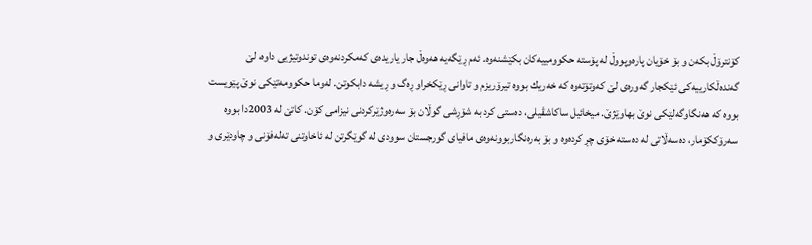كۆنترۆڵ بكه‌ن و بۆ خۆيان پاره‌وپووڵ له‌ پۆسته‌ حكوومييه‌كان بكێشنه‌وه‌. ئه‌م ڕێگه‌يه‌ هه‌وه‌ڵ جار ياريده‌ى كه‌مكردنه‌وه‌ى توندوتيژیى داوه‌، لێ گه‌نده‌ڵكارييه‌كى ئێكجار گه‌وره‌ى لێ كه‌وتۆته‌وه‌ كه‌ خه‌ريك بووه‌ تيرۆريزم و تاوانى ڕێكخراو ڕه‌گ و ڕيشه‌ دابكوتن. له‌وما حكوومه‌تێكى نوێ پێويست بووه‌ كه‌ هه‌نگاوگه‌لێكى نوێ بهاوێژێ. ميخائيل ساكاشڤيلى، ده‌ستی كرد به‌ شۆڕشى گوڵان بۆ سه‌ره‌وژێركردنى نيزامى كۆن. كاتێ له‌ 2003دا بووه‌ سه‌رۆككۆمار، ده‌سه‌ڵاتى له‌ ده‌سته‌ خۆى چڕ كرده‌وه‌ و بۆ به‌ره‌نگاربوونه‌وه‌ى مافياى گورجستان سوودى له‌ گوێگرتن له‌ ئاخاوتنى ته‌له‌فۆنى و چاودێرى و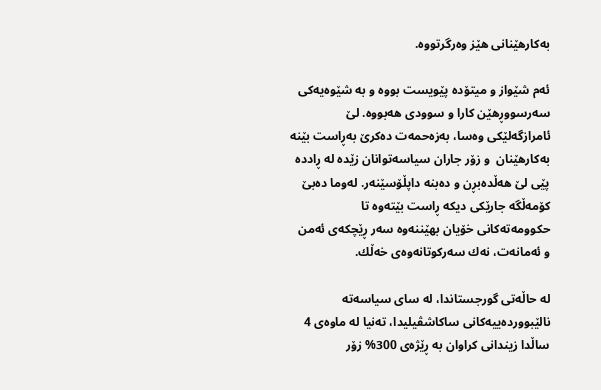به‌كارهێنانى هێز وه‌رگرتووه‌.

ئه‌م شێواز و ميتۆده‌ پێويست بووه ‌و به ‌شێوه‌يه‌كى سه‌رسووڕهێن كارا و سوودى هه‌بووه‌‌. لێ ئامرازگه‌لێكى وه‌سا، به‌زه‌حمه‌ت ده‌كرێ به‌ڕاست بێنه‌ به‌كارهێنان  و زۆر جاران سياسه‌توانان زێده‌ له‌ ڕادده‌ پێى لێ هه‌ڵده‌بڕن و ده‌بنه‌ داپڵۆسێنه‌ر. له‌وما ده‌بێ كۆمه‌ڵگه‌ جارێكى ديكه‌ ڕاست بێته‌وه‌ تا حكوومه‌ته‌كانى خۆيان بهێننه‌وه‌ سه‌ر ڕێچكه‌ى ئه‌من و ئه‌مانه‌ت، نه‌ك سه‌ركوتانه‌وه‌ى خه‌ڵك.

له‌ حاڵه‌تى گورجستاندا، له‌ ساى سياسه‌ته‌ نالێبوورده‌ييه‌كانى ساكاشڤيليدا، ته‌نيا له‌ ماوه‌ى 4 ساڵدا زيندانی كراوان به ‌ڕێژه‌ى 300% زۆر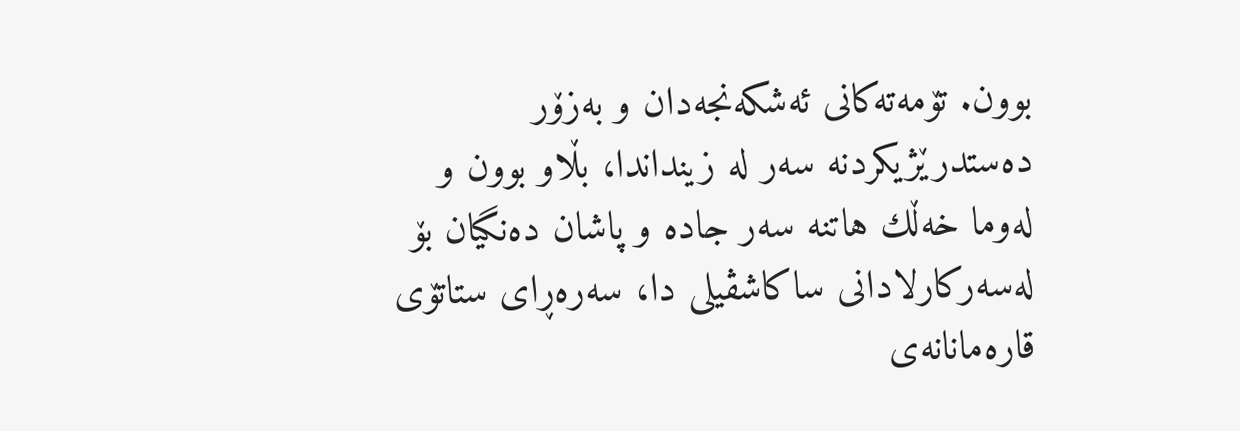بوون. تۆمه‌ته‌كانى ئه‌شكه‌نجه‌دان و به‌زۆر ده‌ستدرێژيكردنه‌ سه‌ر له‌ زينداندا، بڵاو بوون و له‌وما خه‌ڵك هاتنه‌ سه‌ر جاده‌ و پاشان ده‌نگيان بۆ له‌سه‌ركارلادانى ساكاشڤيلى دا، سه‌ره‌ڕاى ستاتۆى قاره‌مانانه‌ى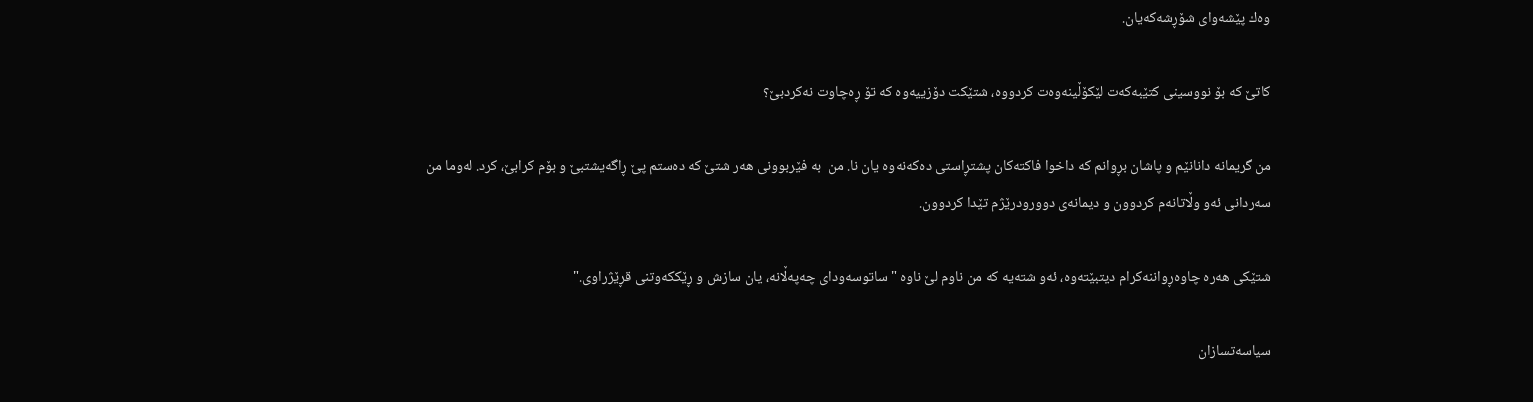وه‌ك پێشه‌واى شۆڕشه‌كه‌يان.

كاتێ كه‌ بۆ نووسينى‌ كتێبه‌كه‌ت لێكۆڵينه‌وه‌ت كردووه‌، شتێكت دۆزیيه‌وه‌ كه‌ تۆ ڕه‌چاوت نه‌كردبێ؟

من گريمانه‌ دانانێم و پاشان بڕوانم كه‌ داخوا فاكته‌كان پشتڕاستى ده‌كه‌نه‌وه يان نا‌. من  به‌ فێربوونى هه‌ر شتێ كه‌ ده‌ستم پێ ڕاگه‌يشتبێ و بۆم كرابێ، كرد. له‌وما من  سه‌ردانى ئه‌و وڵاتانه‌م كردوون و ديمانه‌ى دوورودرێژم تێدا كردوون.

شتێكى هه‌ره‌ چاوه‌ڕواننه‌كرام ديتبێته‌وه‌، ئه‌و شته‌يه‌ كه‌ من ناوم لێ ناوه‌ "ساتوسه‌وداى چه‌په‌ڵانه، يان سازش و ڕێككه‌وتنى قڕێژراوى‌."

سياسه‌تسازان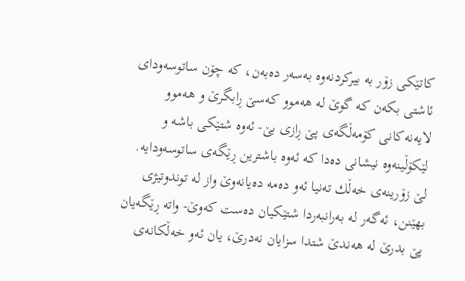كاتێكى زۆر به‌ بيركردنه‌وه‌ به‌سه‌ر ده‌به‌ن، كه‌ چۆن ساتوسه‌وداى ئاشتى بكه‌ن كه‌ گوێ له‌ هه‌موو كه‌سێ ڕابگرێ و هه‌موو لايه‌نه‌كانى كۆمه‌ڵگه‌ى پێ ڕازى بێ- ئه‌وه‌ شتێكى باشه‌ و لێكۆڵينه‌وه‌ نيشانى ده‌دا كه‌ ئه‌وه‌ باشترين ڕێگه‌ى ساتوسه‌ودايه‌. لێ زۆرينه‌ى خه‌ڵك ته‌نيا ئه‌و ده‌مه‌ ده‌يانه‌وێ واز له‌ توندوتيژى بهێنن، ئه‌گه‌ر له‌ به‌رانبه‌ردا شتێكيان ده‌ست كه‌وێ- واته‌ ڕێگه‌يان پێ بدرێ له‌ هه‌ندێ شتدا سزايان نه‌درێ، يان ئه‌و خه‌ڵكانه‌ى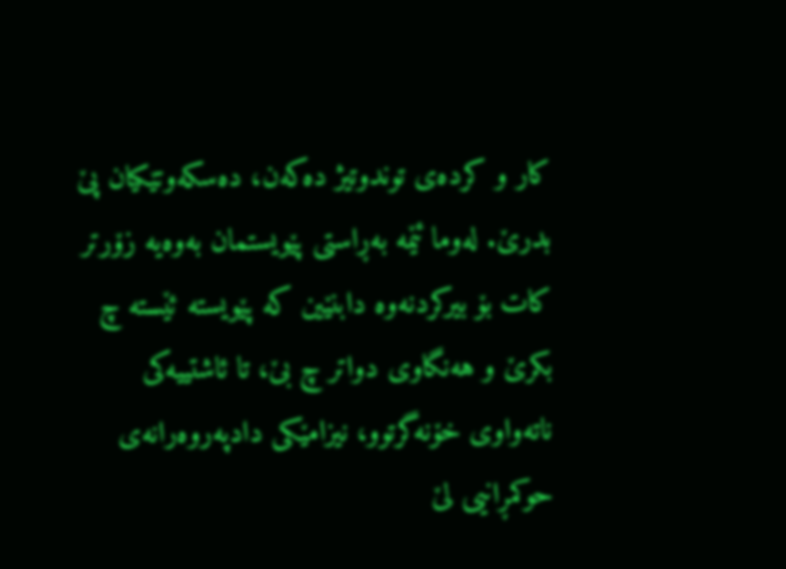كار و كرده‌ى توندوتيژ ده‌كه‌ن، ده‌سكه‌وتێكيان پێ بدرێ. له‌وما ئێمه‌ به‌ڕاستى پێويستمان به‌وه‌يه‌ زۆرتر كات بۆ بيركردنه‌وه‌ دابنێين كه پێويسته‌‌ ئێسته‌ چ بكرێ و هه‌نگاوى دواتر چ بێ، تا ئاشتييه‌كى ناته‌واوى خۆنه‌گرتوو، نيزامێكى دادپه‌روه‌رانه‌ى حوكمڕانیى لێ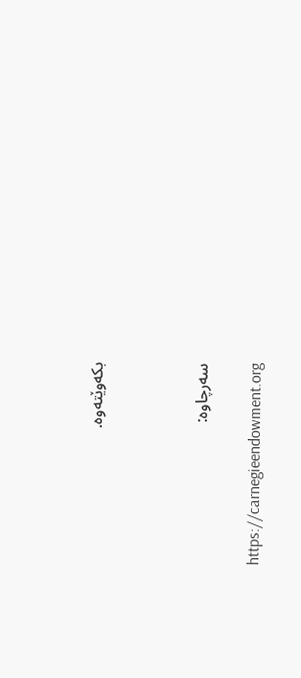بكه‌وێته‌وه‌.



سه‌رچاوه‌:

https://carnegieendowment.org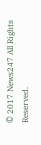© 2017 News247 All Rights Reserved.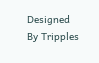Designed By Tripples